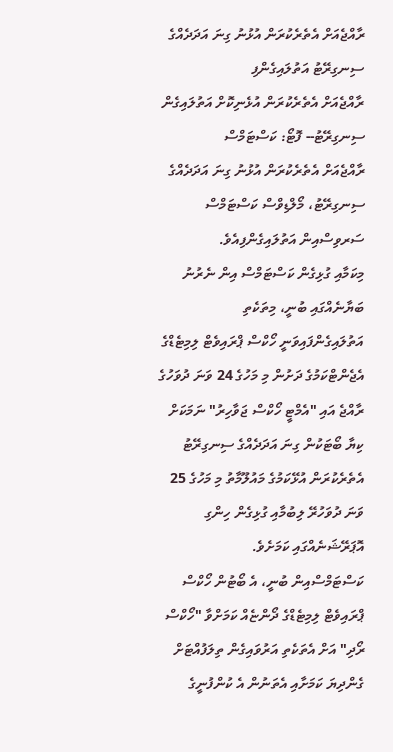ރާއްޖެއަށް އެތެރެކުރަން އުޅުނު ގިނަ އަދަދެއްގެ ސިނގިރޭޓު އަތުލައިގެންފި
ރާއްޖެއަށް އެތެރެކުރަން އުޅެނިކޮށް އަތުލައިގެން ސިނގިރޭޓު-- ފޮޓޯ: ކަސްޓަމްސް
ރާއްޖެއަށް އެތެރެކުރަން އުޅުނު ގިނަ އަދަދެއްގެ ސިނގިރޭޓު، މޯލްޑިވްސް ކަސްޓަމްސް ސަރވިސްއިން އަތުލައިގެންފިއެވެ.
މިކަމާއި ގުޅިގެން ކަސްޓަމްސް އިން ނެރުނު ބަޔާނެއްގައި ބުނީ، މިތަކެތި އަތުލައިގެންފައިވަނީ ހޯކްސް ޕްރައިވެޓް ލިމިޓެޑްގެ އެޖެންޓްކަމުގެ ދަށުން މި މަހުގެ 24 ވަނަ ދުވަހުގެ ރާއްޖެ އައި "އެމްޓީ ހޯކްސް ޖަވާހިރު" ނަމަކަށް ކިޔާ ބޯޓަކުން ގިނަ އަދަދެއްގެ ސިނގިރޭޓު އެތެރެކުރަން އުޅޭކަމުގެ މައުލޫމާތު މި މަހުގެ 25 ވަނަ ދުވަހުރޭ ލިބުމާއި ގުޅިގެން ހިންގި އޮޕަރޭޝަނެއްގައި ކަމަށެވެ.
ކަސްޓަމްސްއިން ބުނީ، އެ ބޯޓުން ހޯކްސް ޕްރައިވެޓް ލިމިޓެޑްގެ ދޯންޏެއް ކަމަށްވާ "ހޯކްސް ރޯދި" އަށް އެތަކެތި އަރުވައިގެން ތިލަފުއްޓަށް ގެންދިޔަ ކަމަށާއި އެތަނުން އެ ކުންފުނީގެ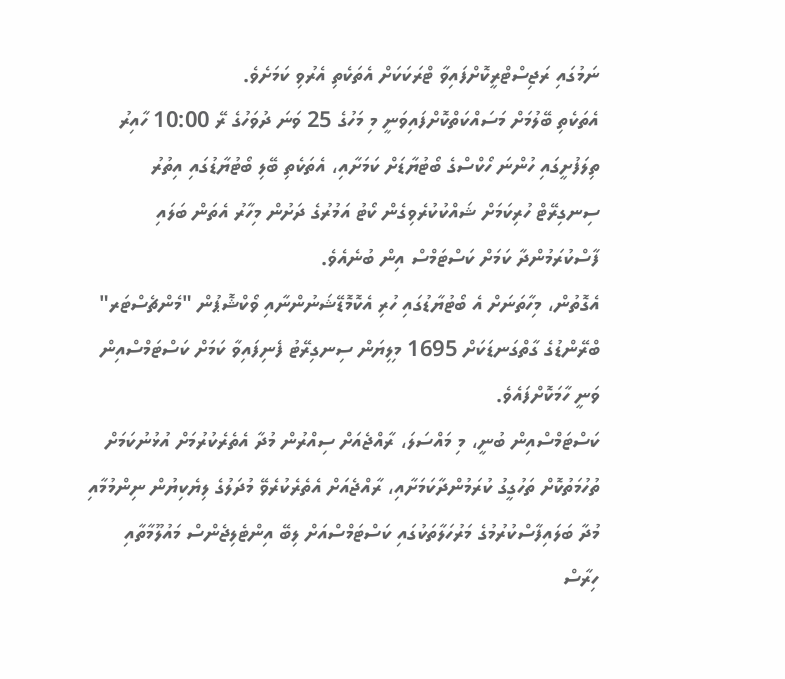ނަމުގައި ރަޖިސްޓްރީކޮށްފައިވާ ޓްރަކަކަށް އެތަކެތި އެރުވި ކަމަށެވެ.
އެތަކެތި ބޭލުމަށް މަސައްކަތްކޮށްފައިވަނީ މި މަހުގެ 25 ވަނަ ދުވަހުގެ ރޭ 10:00 ހާއިރު ތިލަފުށީގައި ހުންނަ ހޯކްސްގެ ބޯޓުޔާޑަށް ކަމަށާއި، އެތަކެތި ބޭލި ބޯޓުޔާޑުގައި އިތުރު ސިނގިރޭޓް ހުރިކަމަށް ޝައްކުކުރެވިގެން ކޯޓު އަމުރުގެ ދަށުން މިހާރު އެތަން ބަލައި ފާސްކުރަމުންދާ ކަމަށް ކަސްޓަމްސް އިން ބުނެއެވެ.
އެގޮތުން، މިހާތަނަށް އެ ބޯޓުޔާޑުގައި ހުރި އެކޮމޮޑޭޝަނުންނާއި ވޯކްޝޮޕުން "މެންޗެސްޓަރ" ބްރޭންޑުގެ ގާތްގަނޑަކަށް 1695 މިލިޔަން ސިނގިރޭޓު ފެނިފައިވާ ކަމަށް ކަސްޓަމްސްއިން ވަނީ ހާމަކޮށްފައެވެ.
ކަސްޓަމްސްއިން ބުނީ، މި މައްސަލަ، ރާއްޖެއަށް ސިއްރުން މުދާ އެތެރެކުރުމަށް އުޅުނުކަމަށް ތުހުމަތުކޮށް ތަހުގީގު ކުރަމުންދާކަމަށާއި، ރާއްޖެއަށް އެތެރެކުރެވޭ މުދަލުގެ ލިޔެކިޔުން ނިންމުމާއި މުދާ ބަލައިފާސްކުރުމުގެ މަރުހަލާތަކުގައި ކަސްޓަމްސްއަށް ލިބޭ އިންޓެލިޖެންސް މައުލޫމާތާއި ހިރާސް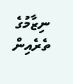ނިޒާމުގެ ތެރެއިން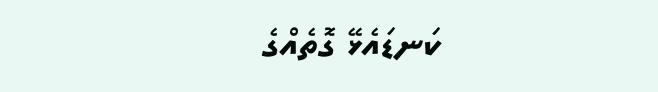ކަނޑައެޅޭ ގޮތެއްގެ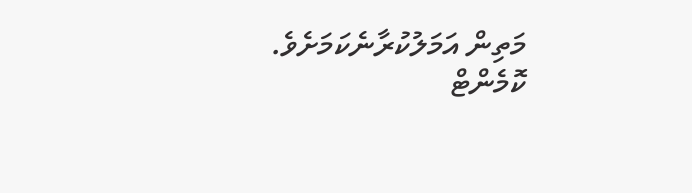މަތިން އަމަލުކުރާނެކަމަށެވެ.
ކޮމެންޓް